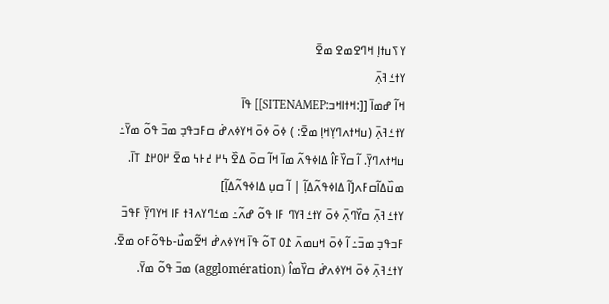ߌ ߖߎߙߊ߲ ߞߣߐߘߐ ߘߐ߫
ߌߙߑߔߍ߲߫
ߞߊ߬ ߝߘߊ߫ [[:ߞߙߊߞߏ:SITENAMEP]] ߟߊ߫
ߌߙߑߔߍ߲߫ (ߎߞߙߍߣߌ߲ߞߊ߲ ߘߐ߫: ) ߦߋ߫ ߦߋ߫ ߞߌߦߍߝ߭ ߛߓߏߟߏ߲ ߘߏ߫ ߟߋ߬ ߘߌ߫߸ ߎߞߙߍߣߌ߲߫. ߊ߬ ߛߌ߰ߓߊ߮ ߡߊߦߟߍ߬ ߘߊ߫ ߞߊ߬ ߛߋ߫ ߡߐ߰ ߆߂ ߄߅߆ ߘߐ߫ ߂߀߂߁ ߠߊ߫.
ߘߎ߰ߡߊ߬ߛߓߍ[ߊ߬ ߡߊߦߟߍ߬ߡߊ߲߬ | ߊ߬ ߛߎ߲ ߡߊߦߟߍ߬ߡߊ߲߬]
ߌߙߑߔߍ߲߫ ߛߌ߰ߣߍ߲߫ ߦߋ߫ ߌߙߑߔߌߣ ߓߊ ߟߋ߬ ߝߍ߬߸ ߘߑߣߌߍߔߙ ߓߊ ߞߌߣߌ߲߫ ߓߟߏ߫ ߓߏߟߏ߲ ߘߏ߫߸ ߊ߬ ߦߋ߫ ߞߎߘߍ߫ ߁߀ ߠߋ߬ ߟߊ߫ ߞߌߦߍߝ߭ ߞߐ߬ߘߎ߯-ߕߟߋ߬ߓߋ ߘߐ߫. ߌߙߑߔߍ߲߫ ߦߋ߫ ߞߌߦߍߝ߭ ߛߌ߰ߘߊ߮ (agglomération) ߘߏ߫ ߟߋ߬ ߘߌ߫.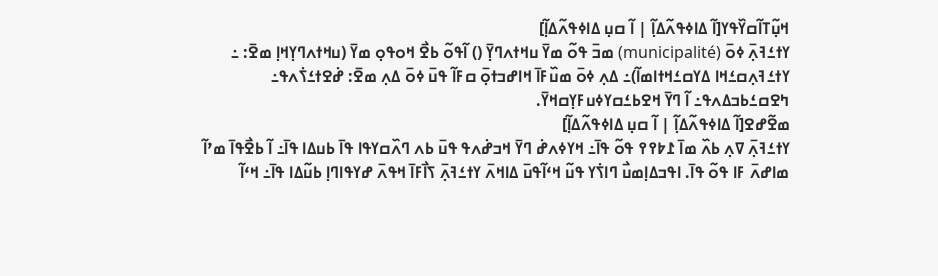ߞߎ߲߬ߠߊ߬ߛߌ߰ߟߌ[ߊ߬ ߡߊߦߟߍ߬ߡߊ߲߬ | ߊ߬ ߛߎ߲ ߡߊߦߟߍ߬ߡߊ߲߬]
ߌߙߑߔߍ߲߫ ߦߋ߫ (municipalité) ߘߏ߫ ߟߋ߬ ߘߌ߫ ߎߞߙߍߣߌ߲߫ () ߊ߬ߟߋ߬ ߕߐ߯ ߞߋߟߋ߲ ߘߌ߫ (ߎߞߙߍߣߌ߲ߞߊ߲ ߘߐ߫: ߸ ߌߙߑߔߍ߲ߛߑߞߊ ߡߌߛߑߞߙߊߘߊ߬)߸ ߡߍ߲ ߦߋ߫ ߘߎ߰ߓߊ߫ ߞߊߝߏߙߋ߲߫ ߛߓߊ߬ ߟߎ߫ ߦߋ߫ ߡߍ߲ ߘߐ߫: ߝ߭ߐߙߑߖ߭ߍߟ߸ ߤߐߛߑߕߏߡߍߟ߸ ߊ߬ ߣߌ߫ ߞߐߕߑߛߌߦߎߓߌ߲ߛߞߌ߫.
ߘߐ߬ߝߐ[ߊ߬ ߡߊߦߟߍ߬ߡߊ߲߬ | ߊ߬ ߛߎ߲ ߡߊߦߟߍ߬ߡߊ߲߬]
ߌߙߑߔߍ߲߫ ߜߍ߲ ߕߍ߰ ߘߊ߫ ߁߈߉߉ ߟߋ߬ ߟߊ߫߸ ߞߌߦߍߝ߭ ߣߌ߫ ߞߏߝ߭ߍߟ ߟߎ߫ ߕߍ ߣߍ߰ߛߌߟߊ ߟߊ߫ ߕߎߡߊ ߟߊ߫߸ ߊ߬ ߕߐ߯ߟߊ߫ ߘߴߊ߬ ߘߊߝߍ߫ ߓߊ ߟߋ߬ ߟߊ߫. ߊߟߏߡߊ߲ߘߎ߯ ߣߊߖ߭ߌ ߟߎ߬ ߞߵߊ߬ߟߎ߫ ߡߊߞߍ߫ ߌߙߑߔߍ߲߫ ߖߊ߯ߓߊ߫ ߞߟߍ߫ ߝߌߟߊߣߊ߲ ߕߎ߬ߡߊ ߟߊ߫߸ ߞߵߊ߬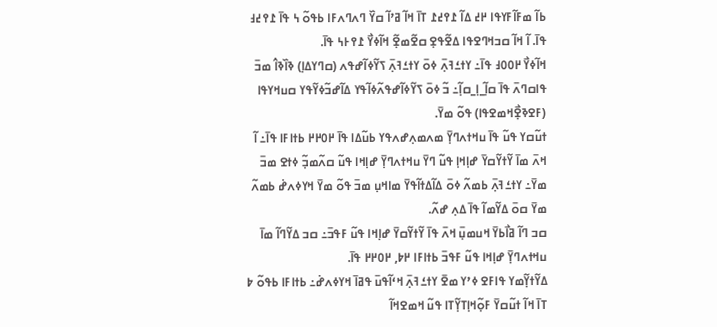ߕߊ߬ ߘߓߊ߬ߓߌߟߊ ߂߄ ߡߊ߬ ߁߉߄߁ ߠߊ߫ ߞߊ߬ ߥߴߊ߬ ߛߌ߰ ߣߍߣߍߓߊ ߕߟߋ߬ ߆ ߟߊ߫ ߁߉߄߃ ߟߊ߫. ߊ߬ ߞߊ߬ ߛߏߞߣߐߟߊ ߡߐ߬ߟߐ߲ ߛߐ߬ߘߐ߲߬ ߞߊ߬ߦߌ߯ ߁߉߅߆ ߟߊ߫.
ߞߊ߬ߦߌ߯ ߂߀߀߃ ߟߊ߫߸ ߌߙߑߔߍ߲߫ ߦߋ߫ ߌߙߑߔߍ߲߫ ߖߌ߬ߦߊ߬ߝߟߍ (ߛߣߌߡߊ߲) ߢߊ߰ߢߊ߮ ߘߏ߫ ߟߊߛߣߍ߫ ߟߊ߫ ߛߊ߲߬_ߊ߲_ߛߊ߲߬߸ ߏ߬ ߦߋ߫ ߖߌ߬ߦߊ߬ߝߟߍ߬ߦߊ߬ߟߌ ߡߊ߬ߝߏ߬ߦߌ߬ߟߌ ߛߎߞߌߟߊ (ߓߐߢߐ߲߯ߞߘߐߟߊ) ߟߋ߬ ߘߌ߫.
ߙߎ߬ߛߌ ߟߎ߬ ߟߊ߫ ߎߞߙߍߣߌ߲߫ ߘߍߘߍ߲ߝߍߟߌ ߕߎ߬ߡߊ ߟߊ߫ ߂߀߂߂ ߕߙߊߓߊ ߟߊ߫߸ ߊ߬ ߞߍ߫ ߘߊ߫ ߌ߬ߙߌ߬ߛߌ߫ ߝߊ߲ߞߊ߲ ߟߎ߬ ߣߌ߫ ߎߞߙߍߣߌ߲߫ ߝߊ߲ߞߊ ߟߎ߬ ߛߍ߬ߘߏ߲߬ ߦߙߐ ߘߏ߫ ߘߌ߫߸ ߌߙߑߔߍ߲߫ ߕߘߍ߬ ߦߋ߫ ߡߊ߬ߡߙߊ߬ߟߌ߫ ߘߊߞߎ߲ ߘߏ߫ ߟߋ߬ ߘߌ߫ ߞߌߦߍߝ߭ ߕߘߍ߬ ߘߌ߫ ߛߋ߫ ߡߌ߬ߘߊ߬ ߟߊ߫ ߡߍ߲ ߝߍ߬.
ߛߏ ߣߊ߬ ߥߊ߯ߕߌ߫ ߞߎߘߎ߲߫ ߞߍ߫ ߟߊ߫ ߌ߬ߙߌ߬ߛߌ߫ ߝߊ߲ߞߊ ߟߎ߬ ߓߟߏ߫߸ ߛߏ ߡߌ߬ߣߊ߬ ߘߊ߫ ߎߞߙߍߣߌ߲߫ ߝߊ߲ߞߊ ߟߎ߬ ߓߟߏ߫ ߕߙߊߓߊ ߂߈, ߂߀߂߂ ߟߊ߫.
ߡߌ߬ߙߌ߲߬ߘߌ ߟߊߓߐ ߦߴߌ ߘߐ߫ ߌߙߑߔߍ߲߫ ߞߵߊ߬ߟߎ߫ ߟߥߊ߫ ߞߌߦߍߝ߭߸ ߕߙߊߓߊ ߕߟߋ߬ ߈ ߠߊ߫ ߞߊ߬ ߙߎ߬ߛߌ߫ ߓߋ߲߬ߞߊ߲ߠߌ߲߬ߠߊ ߟߎ߬ ߞߘߐߞߊ߬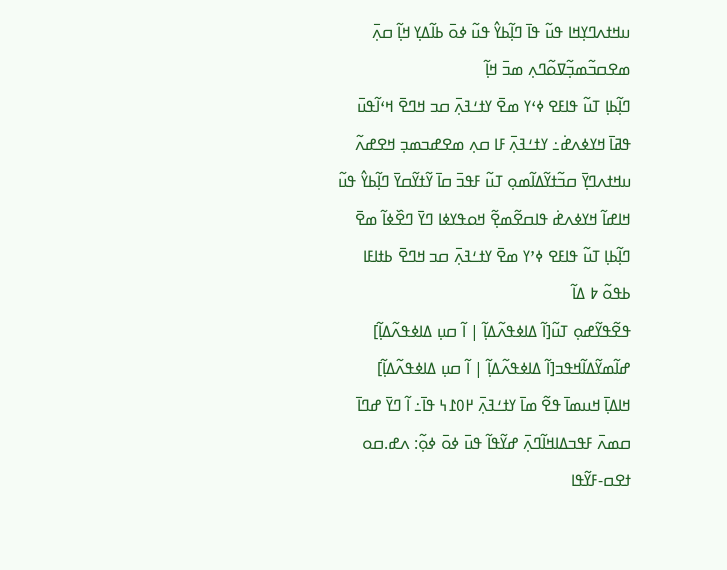ߎߞߙߍߣߌ߲ߞߊ ߟߎ߬ ߟߊ߫ ߣߊ߲߬ߕߌ߮ ߟߎ߬ ߦߋ߫ ߕߊ߬ߡߌ߲ ߞߊ߲߬ ߛߍ߲߫ ߘߐߛߏ߬ߘߏ߲߬ߜߋ߬ߣߍ߲ ߘߏ߫ ߞߊ߲߬
ߣߊ߲߬ߕߊ߲ ߠߎ߬ ߟߊߓߐ ߦߵߌ ߘߐ߫ ߌߙߑߔߍ߲߫ ߛߏ ߞߣߐ߫ ߞߵߊ߬ߟߎ߫ ߟߥߊ߫ ߞߌߦߍߝ߭߸ ߌߙߑߔߍ߲߫ ߓߊ ߛߍ߲ ߘߐߝߏߘߏ߲ ߞߐߝߍ߬ ߎߞߙߍߣߌ߲߫ ߛߏ߬ߙߌ߬ߡߊ߬ߘߋ߲ ߠߎ߬ ߓߟߏ߫ ߛߊ߫ ߌ߬ߙߌ߬ߛߌ߫ ߣߊ߲߬ߕߌ߮ ߟߎ߬ ߞߊߝߊ߬ ߞߌߦߍߝ߭ ߟߊߛߐ߬ߘߐ߲߬ ߞߋߟߌߦߊ ߣߌ߫ ߣߐ߰ߦߊ߬ ߘߐ߫
ߣߊ߲߬ߕߊ߲ ߠߎ߬ ߟߊߓߐ ߦߴߌ ߘߐ߫ ߌߙߑߔߍ߲߫ ߛߏ ߞߣߐ߫ ߕߙߊߓߊ ߕߟߋ߬ ߈ ߡߊ߬
ߟߐ߬ߟߌ߬ߝߋ߲ ߠߎ߬[ߊ߬ ߡߊߦߟߍ߬ߡߊ߲߬ | ߊ߬ ߛߎ߲ ߡߊߦߟߍ߬ߡߊ߲߬]
ߝߊ߬ߘߌ߬ߡߊ߬ߞߟߏ[ߊ߬ ߡߊߦߟߍ߬ߡߊ߲߬ | ߊ߬ ߛߎ߲ ߡߊߦߟߍ߬ߡߊ߲߬]
ߞߊߡߊ߲߫ ߞߎߘߊ߫ ߟߐ߬ ߘߊ߫ ߌߙߑߔߍ߲߫ ߂߀߁߆ ߟߊ߫߸ ߊ߬ ߣߌ߫ ߝߣߊ߫ ߛߘߍ߫ ߓߟߏߡߊߞߊ߬ߣߍ߲߫ ߝߌ߬ߟߊ߬ ߟߎ߫ ߦߋ߫ ߦߋ߲߬: ߍߝ.ߛߋ ߙߐߛ-ߓߌ߬ߟߊ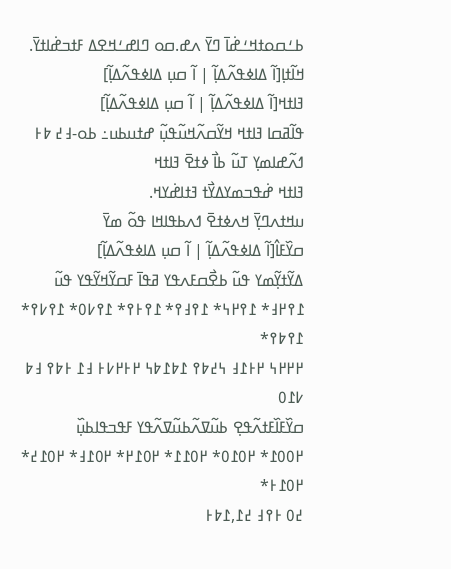ߕߑߛߋߙߞߑߝ߭ߊ߫ ߣߌ߫ ߍߝ.ߛߋ ߣߊߝߑߞߐߡ ߓߙߏߝ߭ߊߙߌ߫.
ߞߊ߬ߙߊ߲[ߊ߬ ߡߊߦߟߍ߬ߡߊ߲߬ | ߊ߬ ߛߎ߲ ߡߊߦߟߍ߬ߡߊ߲߬]
ߔߊߙߞ[ߊ߬ ߡߊߦߟߍ߬ߡߊ߲߬ | ߊ߬ ߛߎ߲ ߡߊߦߟߍ߬ߡߊ߲߬]
ߟߊ߬ߥߛߊ ߔߊߙߞ ߞߌ߬ߛߍ߬ߞߎ߬ߟߎ߲߬ ߝߙߎߕߎ߸ ߕߋ-߃߄ ߈߅
ߗߍ߬ߝߊߘߌ߲ ߠߎ߬ ߕߊ߯ ߦߙߐ߫ ߔߊߙߞ
ߔߊߙߞ ߝ߭ߟߏߘߌߡߌ߯ߙ ߔߙߊߝ߭ߌߞ.
ߎߞߙߍߣߌ߲߫ ߞߍߦߙߐ߫ ߗߍߕߟߊߞߊ ߟߋ߬ ߘߌ߫
ߛߌ߰ߓߊ߮[ߊ߬ ߡߊߦߟߍ߬ߡߊ߲߬ | ߊ߬ ߛߎ߲ ߡߊߦߟߍ߬ߡߊ߲߬]
ߡߌ߬ߙߌ߲߬ߘߌ ߟߎ߬ ߕߐ߯ߛߓߍߟߌ ߥߟߊ߫ ߓߛߌ߬ߞߌ߬ߟߌ ߟߎ߬
߁߉߂߃* ߁߉߂߆* ߁߉߃߉* ߁߉߅߉* ߁߉߇߀* ߁߉߇߉* ߁߉߈߉*
߂߂߂߆ ߂߅߁߃ ߆߄߈߉ ߁߈߁߈߆ ߂߅߂߇߅ ߃߁ ߅߈߉ ߃߈ ߇߁߀
ߛߌ߰ߓߊ߰ߓߙߍ߬ߟߐ߲ ߕߎ߬ߜߍ߬ߕߎ߬ߜߍ߬ߟߌ ߓߟߏߟߊߕߎ߲߰
߂߀߀߁* ߂߀߁߀* ߂߀߁߁* ߂߀߁߂* ߂߀߁߃* ߂߀߁߄* ߂߀߁߅*
߄߀ ߅߉߃ ߄߁,߁߈߅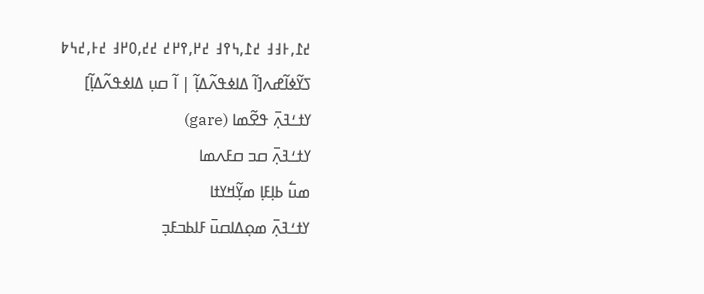߄߁,߅߃߃ ߄߁,߆߉߃ ߄߂,߉߂߄ ߄߄,߀߂߃ ߄߅,߄߆߈
ߖߌ߬ߦߊ߬ߝߍ[ߊ߬ ߡߊߦߟߍ߬ߡߊ߲߬ | ߊ߬ ߛߎ߲ ߡߊߦߟߍ߬ߡߊ߲߬]
ߌߙߑߔߍ߲߫ ߟߐ߬ߘߊ (gare)
ߌߙߑߔߍ߲߫ ߛߏ ߛߓߍߘߊ
ߘߎ߱ ߕߊ߲ߓߊ߲ ߘߌ߲߬ߞߌߙߊ
ߌߙߑߔߍ߲߫ ߘߋ߲ߡߊߛߎ߫ ߓߊߕߏߓߏ߲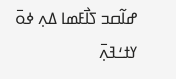ߝߊ߬ߛߏ ߖߊ߯ߓߘߊ ߡߍ߲ ߦߋ߫ ߌߙߑߔߍ߲߫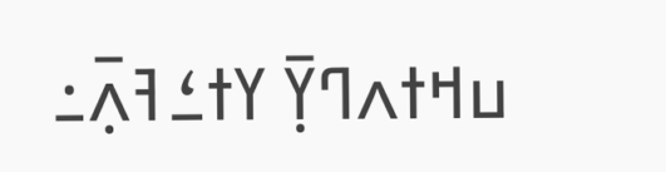ߎߞߙߍߣߌ߲߫ ߌߙߑߔߍ߲߫߸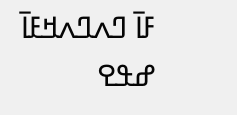ߓߊ߫ ߣߍߣߍߞߓߊ߫ ߝߟߐ